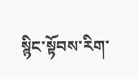སྙིང་སྟོབས་རིག་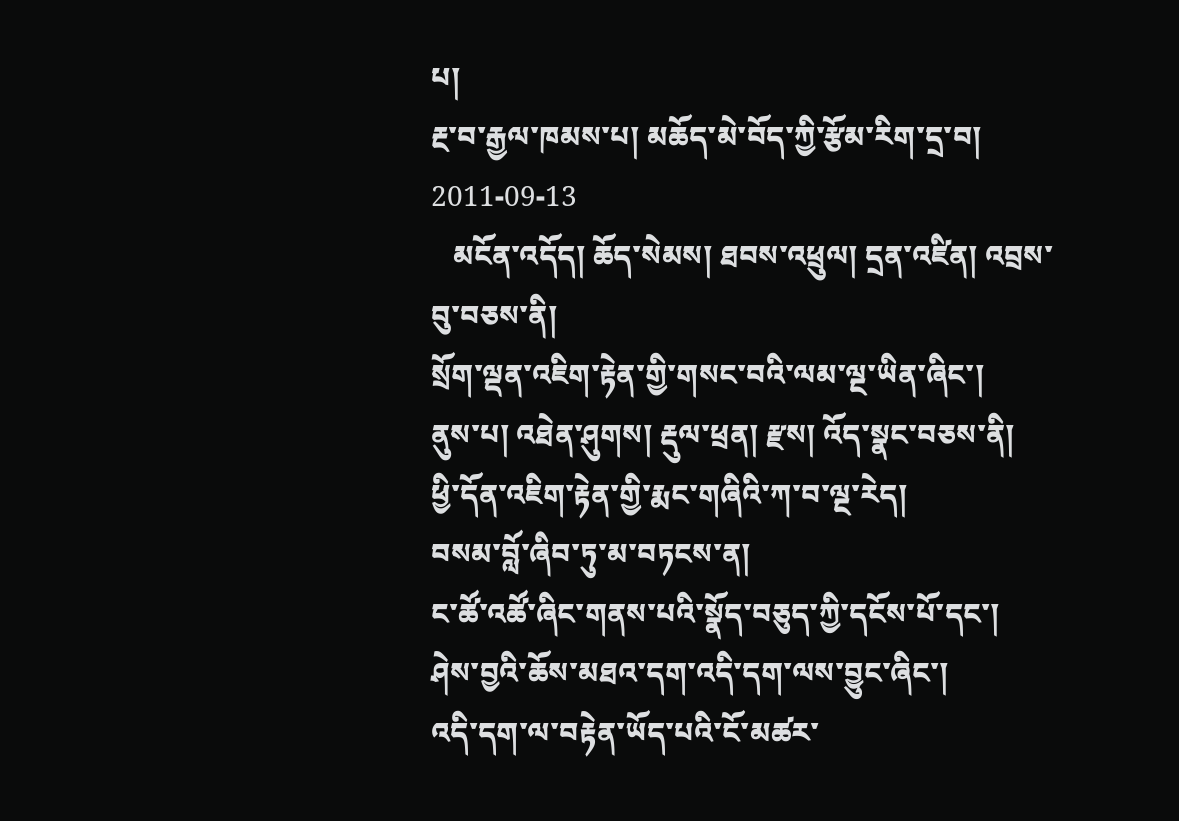པ།
རྔ་བ་རྒྱལ་ཁམས་པ། མཆོད་མེ་བོད་ཀྱི་རྩོམ་རིག་དྲ་བ། 2011-09-13
   མངོན་འདོད། ཆོད་སེམས། ཐབས་འཕྲུལ། དྲན་འཛིན། འབྲས་བུ་བཅས་ནི།
སྲོག་ལྡན་འཇིག་རྟེན་གྱི་གསང་བའི་ལམ་ལྔ་ཡིན་ཞིང་།
ནུས་པ། འཐེན་ཤུགས། རྡུལ་ཕྲན། རྫས། འོད་སྣང་བཅས་ནི།
ཕྱི་དོན་འཇིག་རྟེན་གྱི་རྨང་གཞིའི་ཀ་བ་ལྔ་རེད།
བསམ་བློ་ཞིབ་ཏུ་མ་བཏངས་ན།
ང་ཚོ་འཚོ་ཞིང་གནས་པའི་སྣོད་བཅུད་ཀྱི་དངོས་པོ་དང་།
ཤེས་བྱའི་ཆོས་མཐའ་དག་འདི་དག་ལས་བྱུང་ཞིང་།
འདི་དག་ལ་བརྟེན་ཡོད་པའི་ངོ་མཚར་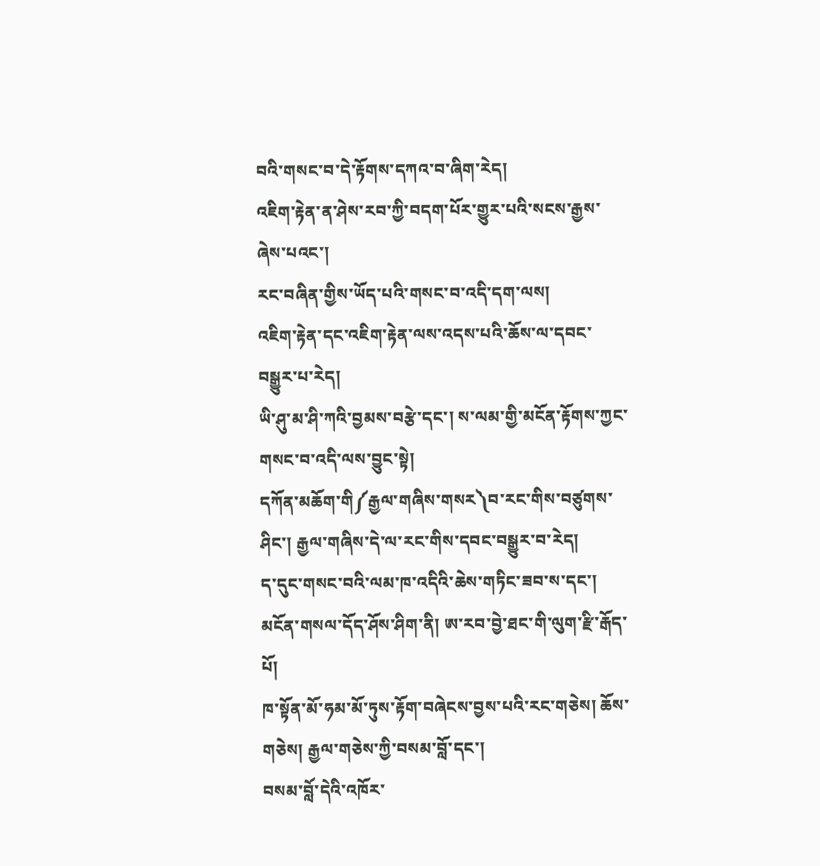བའི་གསང་བ་དེ་རྟོགས་དཀའ་བ་ཞིག་རེད།
འཇིག་རྟེན་ན་ཤེས་རབ་ཀྱི་བདག་པོར་གྱུར་པའི་སངས་རྒྱས་ཞེས་པའང་།
རང་བཞིན་གྱིས་ཡོད་པའི་གསང་བ་འདི་དག་ལས།
འཇིག་རྟེན་དང་འཇིག་རྟེན་ལས་འདས་པའི་ཆོས་ལ་དབང་བསྒྱུར་པ་རེད།
ཡི་ཤུ་མ་ཤི་ཀའི་བྱམས་བརྩེ་དང་། ས་ལམ་གྱི་མངོན་རྟོགས་ཀྱང་གསང་བ་འདི་ལས་བྱུང་སྟེ།
དཀོན་མཆོག་གི༼རྒྱལ་གཞིས་གསར༽བ་རང་གིས་བཙུགས་ཤིང་། རྒྱལ་གཞིས་དེ་ལ་རང་གིས་དབང་བསྒྱུར་བ་རེད།
ད་དུང་གསང་བའི་ལམ་ཁ་འདིའི་ཆེས་གཏིང་ཟབ་ས་དང་།
མངོན་གསལ་དོད་ཤོས་ཤིག་ནི། ཨ་རབ་བྱེ་ཐང་གི་ལུག་རྫི་རྒོད་པོ།
ཁ་སྟོན་མོ་ཧམ་མོ་ཏུས་རྟོག་བཞེངས་བྱས་པའི་རང་གཅེས། ཆོས་གཅེས། རྒྱལ་གཅེས་ཀྱི་བསམ་བློ་དང་།
བསམ་བློ་དེའི་འཁོར་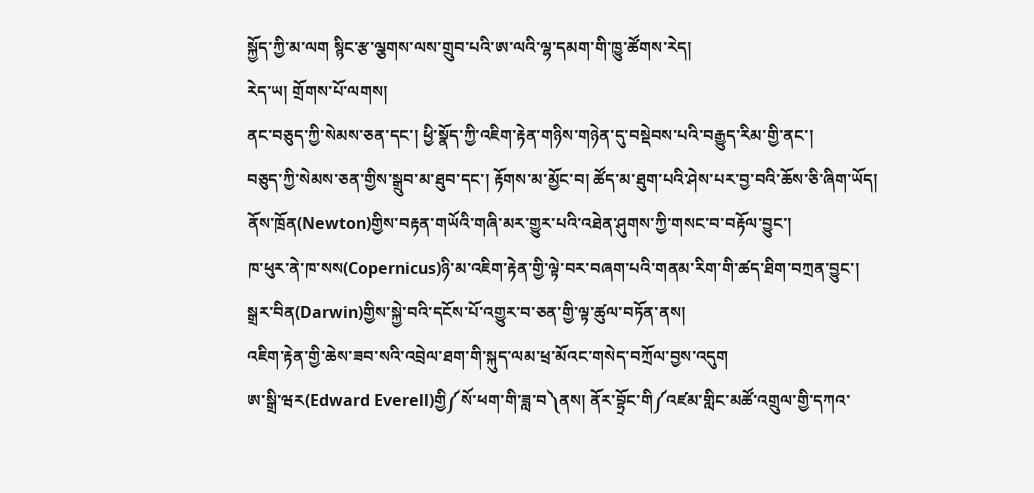སྐྱོད་ཀྱི་མ་ལག སྙིང་རྩ་ལྕགས་ལས་གྲུབ་པའི་ཨ་ལའི་ལྷ་དམག་གི་ཁྱུ་ཚོགས་རེད།
རེད་ཡ། གྲོགས་པོ་ལགས།
ནང་བཅུད་ཀྱི་སེམས་ཅན་དང་། ཕྱི་སྣོད་ཀྱི་འཇིག་རྟེན་གཉིས་གཉེན་དུ་བསྡེབས་པའི་བརྒྱུད་རིམ་གྱི་ནང་།
བཅུད་ཀྱི་སེམས་ཅན་གྱིས་སྒྲུབ་མ་ཐུབ་དང་། རྟོགས་མ་མྱོང་བ། ཚོད་མ་ཐུག་པའི་ཤེས་པར་བྱ་བའི་ཆོས་ཅི་ཞིག་ཡོད།
ནོས་ཁྲོན(Newton)གྱིས་བརྟན་གཡོའི་གཞི་མར་གྱུར་པའི་འཐེན་ཤུགས་ཀྱི་གསང་བ་བརྟོལ་བྱུང་།
ཁ་ཕུར་ནེ་ཁ་སས(Copernicus)ཉི་མ་འཇིག་རྟེན་གྱི་ལྟེ་བར་བཞག་པའི་གནམ་རིག་གི་ཚད་ཐིག་བཀྲན་བྱུང་།
སྒྲར་བིན(Darwin)གྱིས་སྐྱེ་བའི་དངོས་པོ་འགྱུར་བ་ཅན་གྱི་ལྟ་ཚུལ་བཏོན་ནས།
འཇིག་རྟེན་གྱི་ཆེས་ཟབ་སའི་འབྲེལ་ཐག་གི་སྐུད་ལམ་ཕྲ་མོའང་གསེད་བཀྲོལ་བྱས་འདུག
ཨ་སྒྲི་ཝར(Edward Everell)གྱི༼སོ་ཕག་གི་ཟླ་བ༽ནས། ནོར་བྷྲོང་གི༼འཛམ་གླིང་མཚོ་འགྲུལ་གྱི་དཀའ་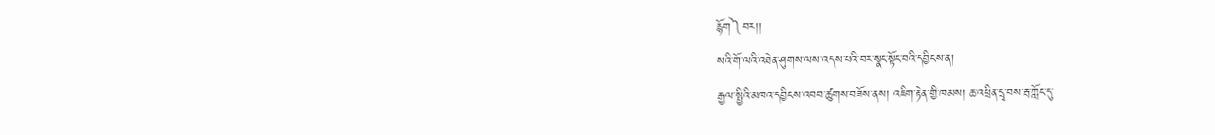རྙོག༽བར།།
སའི་གོ་ལའི་འཐེན་ཤུགས་ལས་འདས་པའི་བར་སྣང་སྟོང་བའི་དབྱིངས་ན།
རྒྱལ་སྤྱིའི་མཁའ་དབྱིངས་འབབ་ཚུགས་བཟོས་ནས། འཇིག་རྟེན་གྱི་ཁམས། ཆ་འཕྲིན་དྲྭ་བས་རྦ་ཀློང་དུ་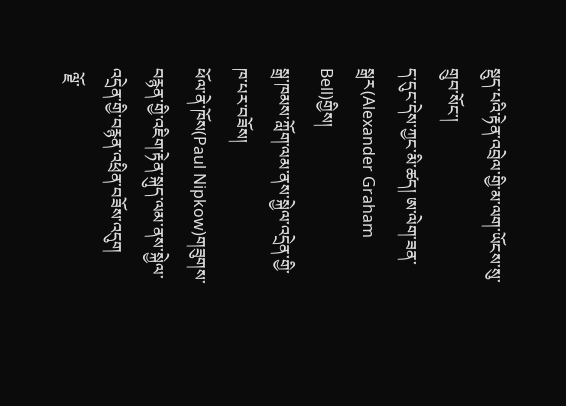སྡུད་པའི་རྟེན་འབྲེལ་གྱི་མ་ལག་ཡོངས་སུ་གྲུབ་སོང་།
ད་དུང་དེས་ཀྱང་མི་ཚད། ཨ་ལེག་ཟན་སྒྲར(Alexander Graham Bell)གྱིས།
སྒྲ་ཁམས་ཀློག་ལམ་ནས་སྐྱེལ་འདྲེན་གྱི་ཁ་པར་བཟོས།
ཕོལ་ནེ་ཁོས(Paul Nipkow)གཟུགས་བརྙན་གྱི་འཇིག་རྟེན་སྐུད་ལམ་ནས་སྐྱེལ་འདྲེན་གྱི་བརྙན་འཕྲིན་བཟོས་འདུག
 ལྗོ་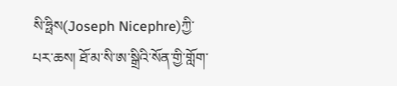སི་ཧྥིས(Joseph Nicephre)ཀྱི་པར་ཆས། ཐོ་མ་སི་ཨ་སྒྲིའི་སོན་གྱི་གློག་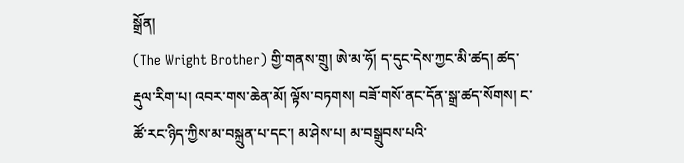སྒྲོན།
(The Wright Brother) གྱི་གནས་གྲུ། ཨེ་མ་ཧོ། ད་དུང་དེས་ཀྱང་མི་ཚད། ཚད་རྡུལ་རིག་པ། འབར་གས་ཆེན་མོ། ལྟོས་བཏགས། བཟོ་གསོ་ནང་དོན་སྒྲ་ཚད་སོགས། ང་ཚོ་རང་ཉིད་ཀྱིས་མ་བསྐྲུན་པ་དང་། མ་ཤེས་པ། མ་བསྒྲུབས་པའི་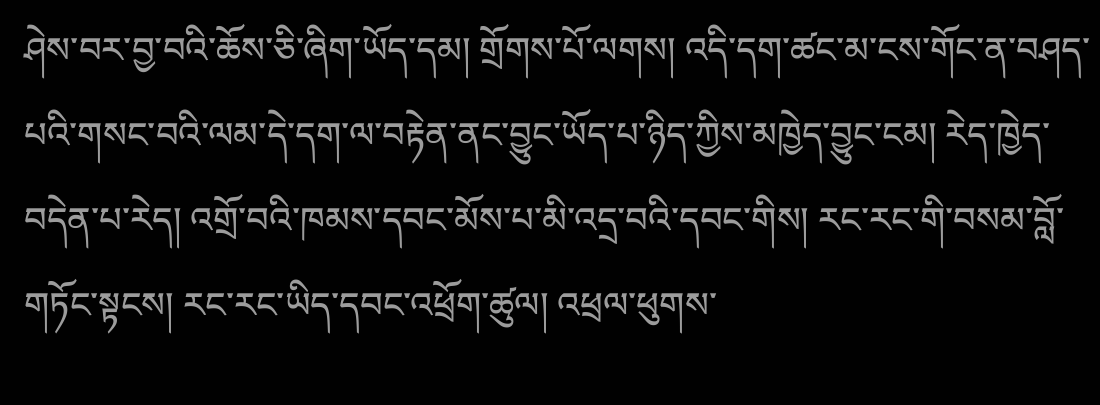ཤེས་བར་བྱ་བའི་ཆོས་ཅི་ཞིག་ཡོད་དམ། གྲོགས་པོ་ལགས། འདི་དག་ཚང་མ་ངས་གོང་ན་བཤད་པའི་གསང་བའི་ལམ་དེ་དག་ལ་བརྟེན་ནང་བྱུང་ཡོད་པ་ཉིད་ཀྱིས་མཁྱེད་བྱུང་ངམ། རེད་ཁྱེད་བདེན་པ་རེད། འགྲོ་བའི་ཁམས་དབང་མོས་པ་མི་འདྲ་བའི་དབང་གིས། རང་རང་གི་བསམ་བློ་གཏོང་སྟངས། རང་རང་ཡིད་དབང་འཕྲོག་ཚུལ། འཕྲལ་ཕུགས་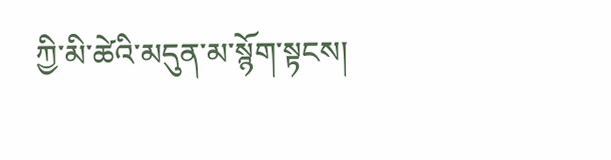ཀྱི་མི་ཚེའི་མདུན་མ་སྙོག་སྟངས།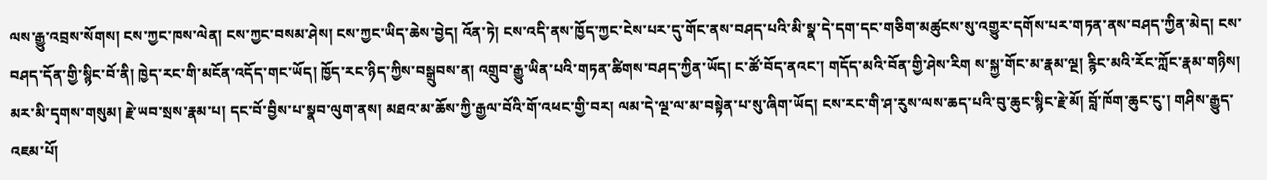ལས་རྒྱུ་འབྲས་སོགས། ངས་ཀྱང་ཁས་ལེན། ངས་ཀྱང་བསམ་ཤེས། ངས་ཀྱང་ཡིད་ཆེས་བྱེད། འོན་ཏེ། ངས་འདི་ནས་ཁྱོད་ཀྱང་ངེས་པར་དུ་གོང་ནས་བཤད་པའི་མི་སྣ་དེ་དག་དང་གཅིག་མཚུངས་སུ་འགྱུར་དགོས་པར་གཏན་ནས་བཤད་ཀྱིན་མེད། ངས་བཤད་དོན་གྱི་སྙིང་བོ་ནི། ཁྱེད་རང་གི་མངོན་འདོད་གང་ཡོད། ཁྱོད་རང་ཉིད་ཀྱིས་བསྒྲུབས་ན། འགྲུབ་རྒྱུ་ཡིན་པའི་གཏན་ཚིགས་བཤད་ཀྱིན་ཡོད། ང་ཚོ་བོད་ནའང་། གདོད་མའི་བོན་གྱི་ཤེས་རིག ས་སྐྱ་གོང་མ་རྣམ་ལྔ། རྙིང་མའི་རོང་ཀློང་རྣམ་གཉིས། མར་མི་དྭགས་གསུམ། རྗེ་ཡབ་སྲས་རྣམ་པ། དང་བོ་བྱིས་པ་སྣབ་ལུག་ནས། མཐའ་མ་ཆོས་ཀྱི་རྒྱལ་བོའི་གོ་འཕང་གྱི་བར། ལམ་དེ་ལྔ་ལ་མ་བསྟེན་པ་སུ་ཞིག་ཡོད། ངས་རང་གི་ཤ་རུས་ལས་ཆད་པའི་བུ་ཆུང་སྙིང་རྗེ་མོ། བློ་ཁོག་ཆུང་ངུ་། གཤིས་རྒྱུད་འཇམ་པོ།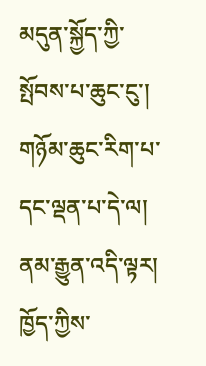མདུན་སྐྱོད་ཀྱི་སྤོབས་པ་ཆུང་ངུ་། གཉོམ་ཆུང་རིག་པ་དང་ལྡན་པ་དེ་ལ། ནམ་རྒྱུན་འདི་ལྟར། ཁྱོད་ཀྱིས་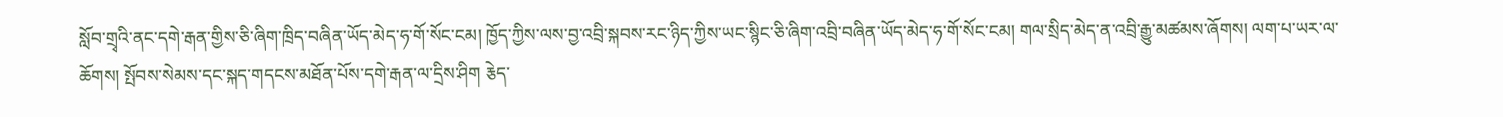སློབ་གྲྭའི་ནང་དགེ་རྒན་གྱིས་ཅི་ཞིག་ཁྲིད་བཞིན་ཡོད་མེད་ཧ་གོ་སོང་ངམ། ཁྱོད་ཀྱིས་ལས་བྱ་འབྲི་སྐབས་རང་ཉིད་ཀྱིས་ཡང་སྙིང་ཅི་ཞིག་འབྲི་བཞིན་ཡོད་མེད་ཧ་གོ་སོང་ངམ། གལ་སྲིད་མེད་ན་འབྲི་རྒྱུ་མཚམས་ཞོགས། ལག་པ་ཡར་ལ་ཆོགས། སྤོབས་སེམས་དང་སྐད་གདངས་མཐོན་པོས་དགེ་རྒན་ལ་དྲིས་ཤིག རྕེད་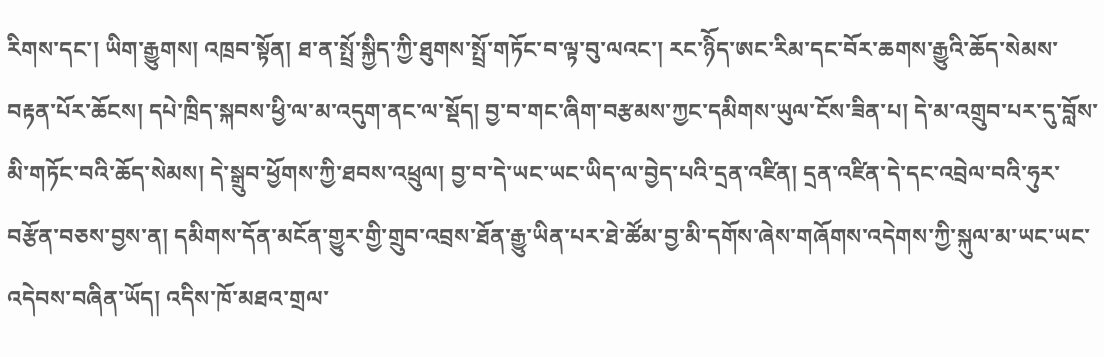རིགས་དང་། ཡིག་རྒྱུགས། འཁྲབ་སྟོན། ཐ་ན་སྤྲོ་སྐྱིད་ཀྱི་ཐུགས་སྤྲོ་གཏོང་བ་ལྟ་བུ་ལའང་། རང་ཉིོད་ཨང་རིམ་དང་བོར་ཆགས་རྒྱུའི་ཆོད་སེམས་བརྟན་པོར་ཆོངས། དཔེ་ཁྲིད་སྐབས་ཕྱི་ལ་མ་འདུག་ནང་ལ་སྡོད། བྱ་བ་གང་ཞིག་བརྩམས་ཀྱང་དམིགས་ཡུལ་ངོས་ཟིན་པ། དེ་མ་འགྲུབ་པར་དུ་བློས་མི་གཏོང་བའི་ཆོད་སེམས། དེ་སྒྲུབ་ཕྱོགས་ཀྱི་ཐབས་འཕྲུལ། བྱ་བ་དེ་ཡང་ཡང་ཡིད་ལ་བྱེད་པའི་དྲན་འཛིན། དྲན་འཛིན་དེ་དང་འབྲེལ་བའི་ཧུར་བརྩོན་བཅས་བྱས་ན། དམིགས་དོན་མངོན་གྱུར་གྱི་གྲུབ་འབྲས་ཐོན་རྒྱུ་ཡིན་པར་ཐེ་ཚོམ་བྱ་མི་དགོས་ཞེས་གཞོགས་འདེགས་ཀྱི་སྐུལ་མ་ཡང་ཡང་འདེབས་བཞིན་ཡོད། འདིས་ཁོ་མཐའ་གྲལ་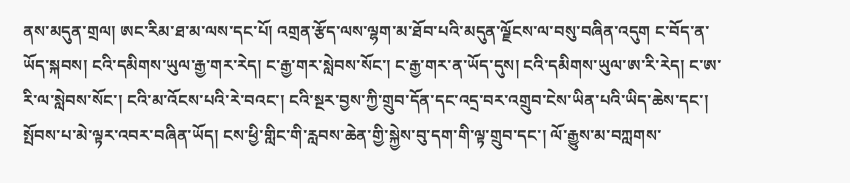ནས་མདུན་གྲལ། ཨང་རིམ་ཐ་མ་ལས་དང་པོ། འགྲན་རྩོད་ལས་ལྷག་མ་ཐོབ་པའི་མདུན་ལྗོངས་ལ་བསུ་བཞིན་འདུག ང་བོད་ན་ཡོད་སྐབས། ངའི་དམིགས་ཡུལ་རྒྱ་གར་རེད། ང་རྒྱ་གར་སླེབས་སོང་། ང་རྒྱ་གར་ན་ཡོད་དུས། ངའི་དམིགས་ཡུལ་ཨ་རི་རེད། ང་ཨ་རི་ལ་སླེབས་སོང་། ངའི་མ་འོངས་པའི་རེ་བའང་། ངའི་སྔར་བྱས་ཀྱི་གྲུབ་དོན་དང་འདྲ་བར་འགྲུབ་ངེས་ཡིན་པའི་ཡིད་ཆེས་དང་། སྤོབས་པ་མེ་ལྟར་འབར་བཞིན་ཡོད། ངས་ཕྱི་གླིང་གི་རླབས་ཆེན་གྱི་སྐྱེས་བུ་དག་གི་ལྟ་གྲུབ་དང་། ལོ་རྒྱུས་མ་བཀླགས་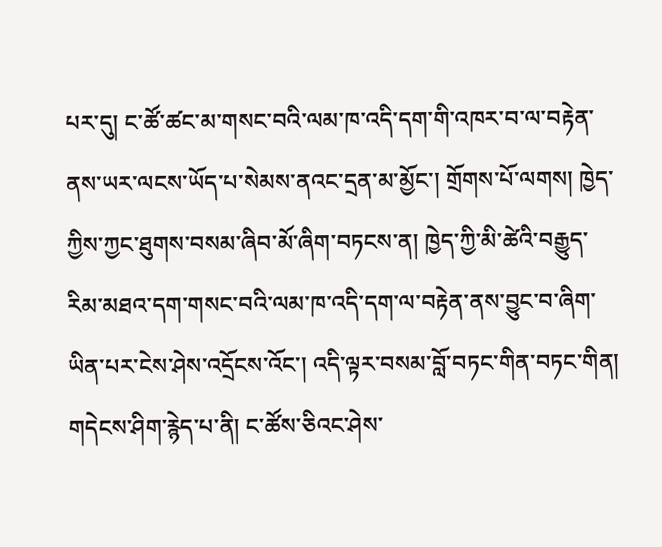པར་དུ། ང་ཚོ་ཚང་མ་གསང་བའི་ལམ་ཁ་འདི་དག་གི་འཁར་བ་ལ་བརྟེན་ནས་ཡར་ལངས་ཡོད་པ་སེམས་ནའང་དྲན་མ་མྱོང་། གྲོགས་པོ་ལགས། ཁྱེད་ཀྱིས་ཀྱང་ཐུགས་བསམ་ཞིབ་མོ་ཞིག་བཏངས་ན། ཁྱེད་ཀྱི་མི་ཚེའི་བརྒྱུད་རིམ་མཐའ་དག་གསང་བའི་ལམ་ཁ་འདི་དག་ལ་བརྟེན་ནས་བྱུང་བ་ཞིག་ཡིན་པར་ངེས་ཤེས་འདྲོངས་འོང་། འདི་ལྟར་བསམ་བློ་བཏང་གིན་བཏང་གིན། གདེངས་ཤིག་རྙེད་པ་ནི། ང་ཚོས་ཅིའང་ཤེས་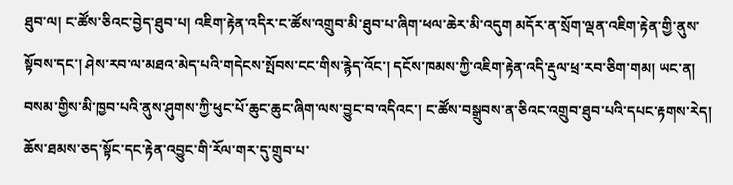ཐུབ་ལ། ང་ཚོས་ཅིའང་བྱེད་ཐུབ་པ། འཇིག་རྟེན་འདིར་ང་ཚོས་འགྲུབ་མི་ཐུབ་པ་ཞིག་ཕལ་ཆེར་མི་འདུག མདོར་ན་སྲོག་ལྡན་འཇིག་རྟེན་གྱི་ནུས་སྟོབས་དང་། ཤེས་རབ་ལ་མཐའ་མེད་པའི་གདེངས་སྤོབས་ངང་གིས་རྙེད་འོང་། དངོས་ཁམས་ཀྱི་འཇིག་རྟེན་འདི་རྡུལ་ཕྲ་རབ་ཅིག་གམ། ཡང་ན། བསམ་གྱིས་མི་ཁྱབ་པའི་ནུས་ཤུགས་ཀྱི་ཕུང་པོ་ཆུང་ཆུང་ཞིག་ལས་བྱུང་བ་འདིའང་། ང་ཚོས་བསྒྲུབས་ན་ཅིའང་འགྲུབ་ཐུབ་པའི་དཔང་རྟགས་རེད། ཆོས་ཐམས་ཅད་སྟོང་དང་རྟེན་འབྱུང་གི་རོལ་གར་དུ་གྲུབ་པ་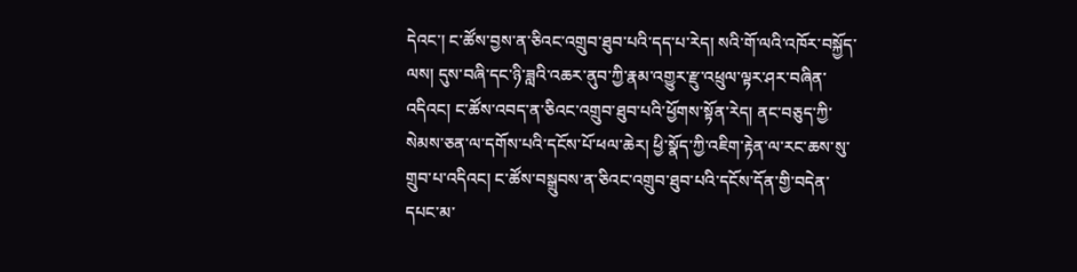དེའང་། ང་ཚོས་བྱས་ན་ཅིའང་འགྲུབ་ཐུབ་པའི་དད་པ་རེད། སའི་གོ་ལའི་འཁོར་བསྐྱོད་ལས། དུས་བཞི་དང་ཉི་ཟླའི་འཆར་ནུབ་ཀྱི་རྣམ་འགྱུར་རྫུ་འཕྲུལ་ལྟར་ཤར་བཞིན་འདིའང། ང་ཚོས་འབད་ན་ཅིའང་འགྲུབ་ཐུབ་པའི་ཕྱོགས་སྟོན་རེད། ནང་བཅུད་ཀྱི་སེམས་ཅན་ལ་དགོས་པའི་དངོས་པོ་ཕལ་ཆེར། ཕྱི་སྣོད་ཀྱི་འཇིག་རྟེན་ལ་རང་ཆས་སུ་གྲུབ་པ་འདིའང། ང་ཚོས་བསྒྲུབས་ན་ཅིའང་འགྲུབ་ཐུབ་པའི་དངོས་དོན་གྱི་བདེན་དཔང་མ་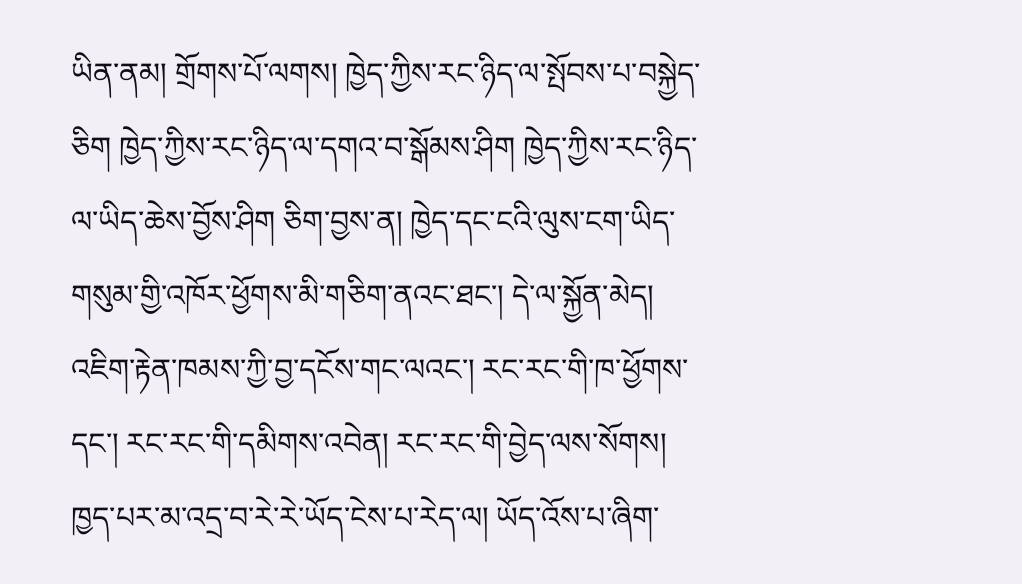ཡིན་ནམ། གྲོགས་པོ་ལགས། ཁྱེད་ཀྱིས་རང་ཉིད་ལ་སྤོབས་པ་བསྐྱེད་ཅིག ཁྱེད་ཀྱིས་རང་ཉིད་ལ་དགའ་བ་སྒོམས་ཤིག ཁྱེད་ཀྱིས་རང་ཉིད་ལ་ཡིད་ཆེས་བྱོས་ཤིག ཅིག་བྱས་ན། ཁྱེད་དང་ངའི་ལུས་ངག་ཡིད་གསུམ་གྱི་འཁོར་ཕྱོགས་མི་གཅིག་ནའང་ཐང་། དེ་ལ་སྐྱོན་མེད། འཇིག་རྟེན་ཁམས་ཀྱི་བྱ་དངོས་གང་ལའང་། རང་རང་གི་ཁ་ཕྱོགས་དང་། རང་རང་གི་དམིགས་འབེན། རང་རང་གི་བྱེད་ལས་སོགས། ཁྱད་པར་མ་འདྲ་བ་རེ་རེ་ཡོད་ངེས་པ་རེད་ལ། ཡོད་འོས་པ་ཞིག་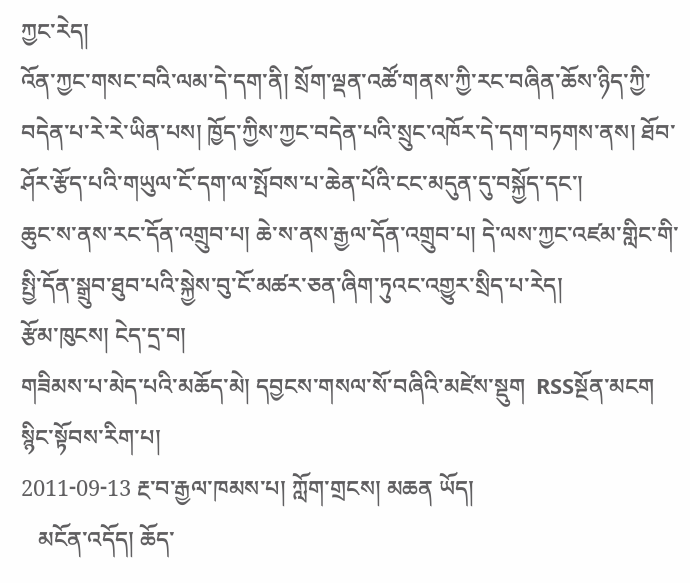ཀྱང་རེད།
འོན་ཀྱང་གསང་བའི་ལམ་དེ་དག་ནི། སྲོག་ལྡན་འཚོ་གནས་ཀྱི་རང་བཞིན་ཆོས་ཉིད་ཀྱི་བདེན་པ་རེ་རེ་ཡིན་པས། ཁྱོད་ཀྱིས་ཀྱང་བདེན་པའི་སྲུང་འཁོར་དེ་དག་བཏགས་ནས། ཐོབ་ཤོར་རྩོད་པའི་གཡུལ་ངོ་དག་ལ་སྤོབས་པ་ཆེན་པོའི་ངང་མདུན་དུ་བསྐྱོད་དང་།
ཆུང་ས་ནས་རང་དོན་འགྲུབ་པ། ཆེ་ས་ནས་རྒྱལ་དོན་འགྲུབ་པ། དེ་ལས་ཀྱང་འཛམ་གླིང་གི་སྤྱི་དོན་སྒྲུབ་ཐུབ་པའི་སྐྱེས་བུ་ངོ་མཚར་ཅན་ཞིག་ཏུའང་འགྱུར་སྲིད་པ་རེད།
རྩོམ་ཁུངས། ངེད་དྲ་བ།
གཟིམས་པ་མེད་པའི་མཆོད་མེ། དབྱངས་གསལ་སོ་བཞིའི་མཛེས་སྡུག  RSSསྔོན་མངག
སྙིང་སྟོབས་རིག་པ།
2011-09-13 རྔ་བ་རྒྱལ་ཁམས་པ། ཀློག་གྲངས། མཆན ཡོད།
   མངོན་འདོད། ཆོད་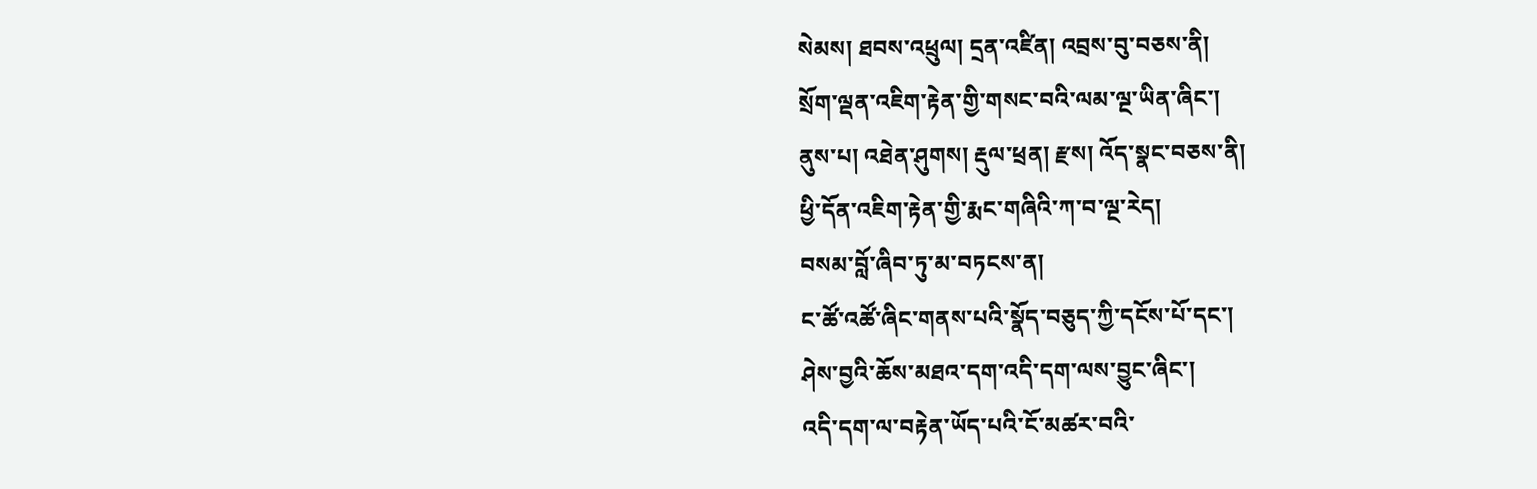སེམས། ཐབས་འཕྲུལ། དྲན་འཛིན། འབྲས་བུ་བཅས་ནི།
སྲོག་ལྡན་འཇིག་རྟེན་གྱི་གསང་བའི་ལམ་ལྔ་ཡིན་ཞིང་།
ནུས་པ། འཐེན་ཤུགས། རྡུལ་ཕྲན། རྫས། འོད་སྣང་བཅས་ནི།
ཕྱི་དོན་འཇིག་རྟེན་གྱི་རྨང་གཞིའི་ཀ་བ་ལྔ་རེད།
བསམ་བློ་ཞིབ་ཏུ་མ་བཏངས་ན།
ང་ཚོ་འཚོ་ཞིང་གནས་པའི་སྣོད་བཅུད་ཀྱི་དངོས་པོ་དང་།
ཤེས་བྱའི་ཆོས་མཐའ་དག་འདི་དག་ལས་བྱུང་ཞིང་།
འདི་དག་ལ་བརྟེན་ཡོད་པའི་ངོ་མཚར་བའི་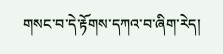གསང་བ་དེ་རྟོགས་དཀའ་བ་ཞིག་རེད།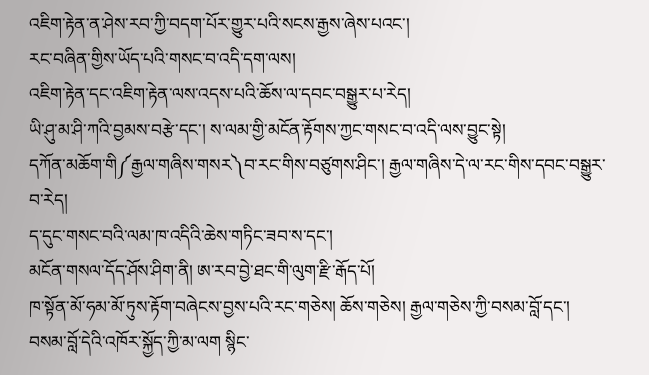འཇིག་རྟེན་ན་ཤེས་རབ་ཀྱི་བདག་པོར་གྱུར་པའི་སངས་རྒྱས་ཞེས་པའང་།
རང་བཞིན་གྱིས་ཡོད་པའི་གསང་བ་འདི་དག་ལས།
འཇིག་རྟེན་དང་འཇིག་རྟེན་ལས་འདས་པའི་ཆོས་ལ་དབང་བསྒྱུར་པ་རེད།
ཡི་ཤུ་མ་ཤི་ཀའི་བྱམས་བརྩེ་དང་། ས་ལམ་གྱི་མངོན་རྟོགས་ཀྱང་གསང་བ་འདི་ལས་བྱུང་སྟེ།
དཀོན་མཆོག་གི༼རྒྱལ་གཞིས་གསར༽བ་རང་གིས་བཙུགས་ཤིང་། རྒྱལ་གཞིས་དེ་ལ་རང་གིས་དབང་བསྒྱུར་བ་རེད།
ད་དུང་གསང་བའི་ལམ་ཁ་འདིའི་ཆེས་གཏིང་ཟབ་ས་དང་།
མངོན་གསལ་དོད་ཤོས་ཤིག་ནི། ཨ་རབ་བྱེ་ཐང་གི་ལུག་རྫི་རྒོད་པོ།
ཁ་སྟོན་མོ་ཧམ་མོ་ཏུས་རྟོག་བཞེངས་བྱས་པའི་རང་གཅེས། ཆོས་གཅེས། རྒྱལ་གཅེས་ཀྱི་བསམ་བློ་དང་།
བསམ་བློ་དེའི་འཁོར་སྐྱོད་ཀྱི་མ་ལག སྙིང་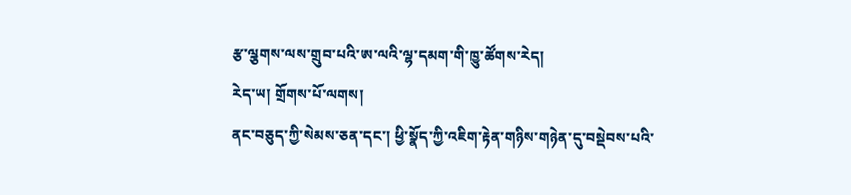རྩ་ལྕགས་ལས་གྲུབ་པའི་ཨ་ལའི་ལྷ་དམག་གི་ཁྱུ་ཚོགས་རེད།
རེད་ཡ། གྲོགས་པོ་ལགས།
ནང་བཅུད་ཀྱི་སེམས་ཅན་དང་། ཕྱི་སྣོད་ཀྱི་འཇིག་རྟེན་གཉིས་གཉེན་དུ་བསྡེབས་པའི་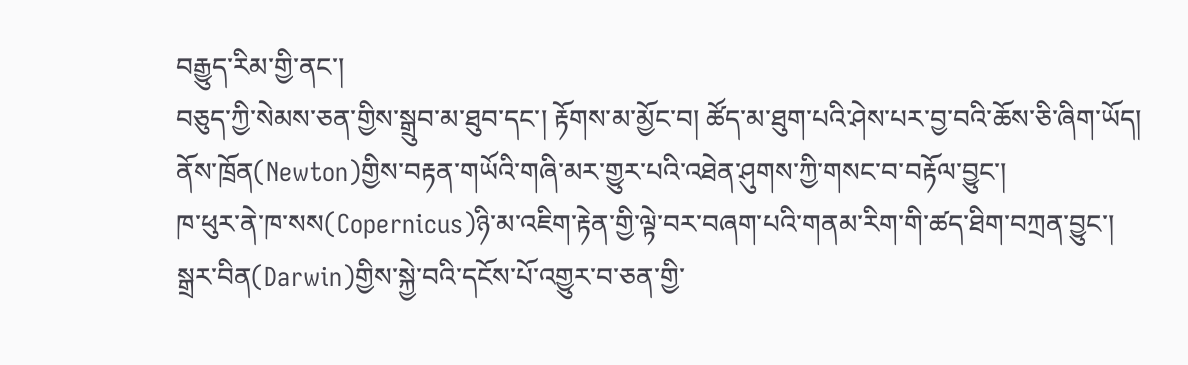བརྒྱུད་རིམ་གྱི་ནང་།
བཅུད་ཀྱི་སེམས་ཅན་གྱིས་སྒྲུབ་མ་ཐུབ་དང་། རྟོགས་མ་མྱོང་བ། ཚོད་མ་ཐུག་པའི་ཤེས་པར་བྱ་བའི་ཆོས་ཅི་ཞིག་ཡོད།
ནོས་ཁྲོན(Newton)གྱིས་བརྟན་གཡོའི་གཞི་མར་གྱུར་པའི་འཐེན་ཤུགས་ཀྱི་གསང་བ་བརྟོལ་བྱུང་།
ཁ་ཕུར་ནེ་ཁ་སས(Copernicus)ཉི་མ་འཇིག་རྟེན་གྱི་ལྟེ་བར་བཞག་པའི་གནམ་རིག་གི་ཚད་ཐིག་བཀྲན་བྱུང་།
སྒྲར་བིན(Darwin)གྱིས་སྐྱེ་བའི་དངོས་པོ་འགྱུར་བ་ཅན་གྱི་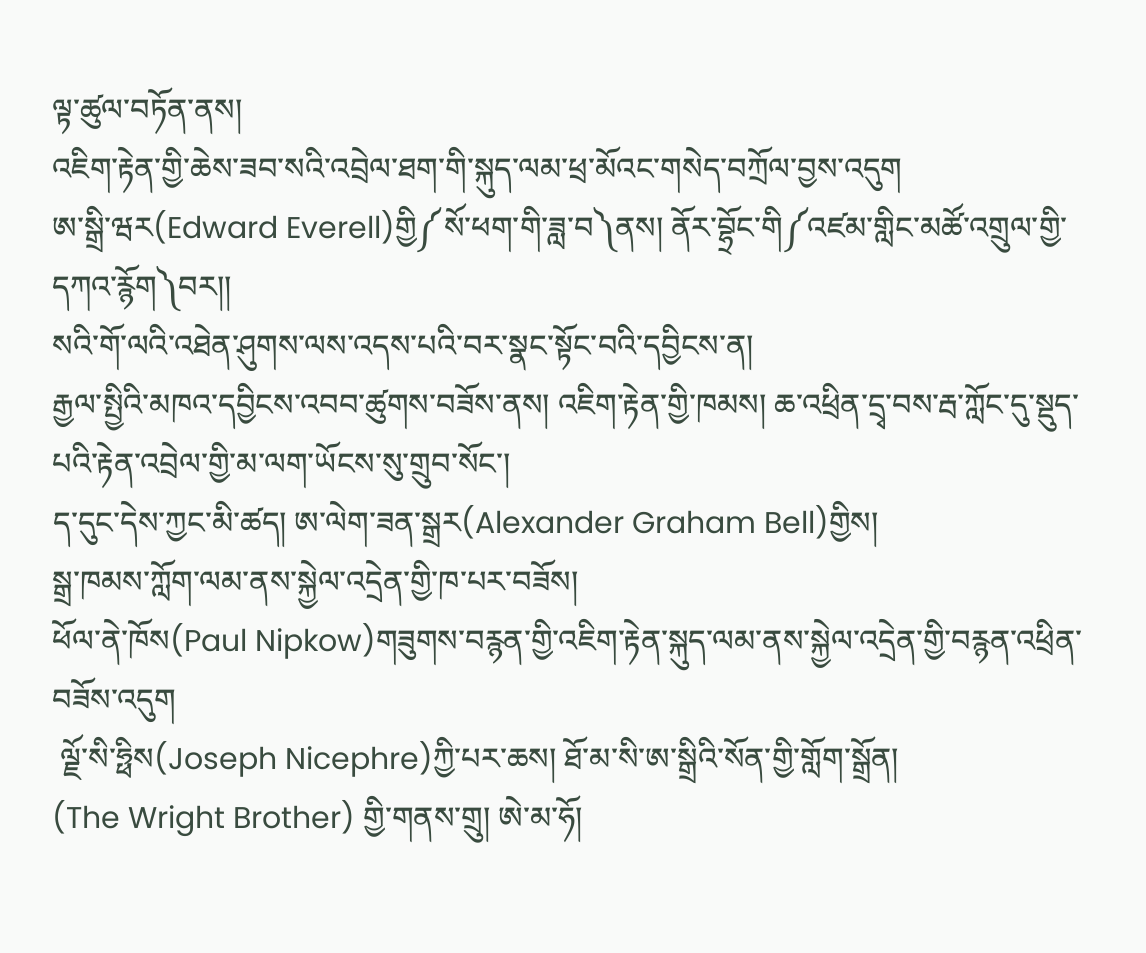ལྟ་ཚུལ་བཏོན་ནས།
འཇིག་རྟེན་གྱི་ཆེས་ཟབ་སའི་འབྲེལ་ཐག་གི་སྐུད་ལམ་ཕྲ་མོའང་གསེད་བཀྲོལ་བྱས་འདུག
ཨ་སྒྲི་ཝར(Edward Everell)གྱི༼སོ་ཕག་གི་ཟླ་བ༽ནས། ནོར་བྷྲོང་གི༼འཛམ་གླིང་མཚོ་འགྲུལ་གྱི་དཀའ་རྙོག༽བར།།
སའི་གོ་ལའི་འཐེན་ཤུགས་ལས་འདས་པའི་བར་སྣང་སྟོང་བའི་དབྱིངས་ན།
རྒྱལ་སྤྱིའི་མཁའ་དབྱིངས་འབབ་ཚུགས་བཟོས་ནས། འཇིག་རྟེན་གྱི་ཁམས། ཆ་འཕྲིན་དྲྭ་བས་རྦ་ཀློང་དུ་སྡུད་པའི་རྟེན་འབྲེལ་གྱི་མ་ལག་ཡོངས་སུ་གྲུབ་སོང་།
ད་དུང་དེས་ཀྱང་མི་ཚད། ཨ་ལེག་ཟན་སྒྲར(Alexander Graham Bell)གྱིས།
སྒྲ་ཁམས་ཀློག་ལམ་ནས་སྐྱེལ་འདྲེན་གྱི་ཁ་པར་བཟོས།
ཕོལ་ནེ་ཁོས(Paul Nipkow)གཟུགས་བརྙན་གྱི་འཇིག་རྟེན་སྐུད་ལམ་ནས་སྐྱེལ་འདྲེན་གྱི་བརྙན་འཕྲིན་བཟོས་འདུག
 ལྗོ་སི་ཧྥིས(Joseph Nicephre)ཀྱི་པར་ཆས། ཐོ་མ་སི་ཨ་སྒྲིའི་སོན་གྱི་གློག་སྒྲོན།
(The Wright Brother) གྱི་གནས་གྲུ། ཨེ་མ་ཧོ།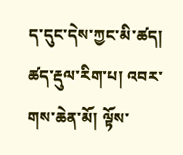ད་དུང་དེས་ཀྱང་མི་ཚད། ཚད་རྡུལ་རིག་པ། འབར་གས་ཆེན་མོ། ལྟོས་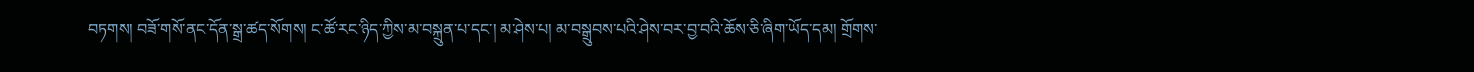བཏགས། བཟོ་གསོ་ནང་དོན་སྒྲ་ཚད་སོགས། ང་ཚོ་རང་ཉིད་ཀྱིས་མ་བསྐྲུན་པ་དང་། མ་ཤེས་པ། མ་བསྒྲུབས་པའི་ཤེས་བར་བྱ་བའི་ཆོས་ཅི་ཞིག་ཡོད་དམ། གྲོགས་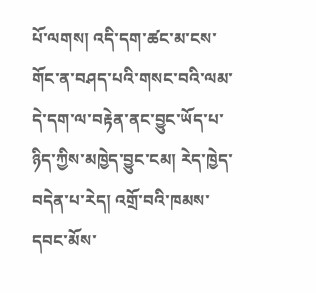པོ་ལགས། འདི་དག་ཚང་མ་ངས་གོང་ན་བཤད་པའི་གསང་བའི་ལམ་དེ་དག་ལ་བརྟེན་ནང་བྱུང་ཡོད་པ་ཉིད་ཀྱིས་མཁྱེད་བྱུང་ངམ། རེད་ཁྱེད་བདེན་པ་རེད། འགྲོ་བའི་ཁམས་དབང་མོས་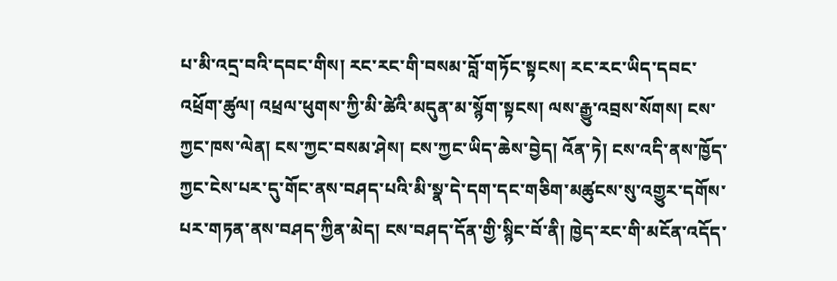པ་མི་འདྲ་བའི་དབང་གིས། རང་རང་གི་བསམ་བློ་གཏོང་སྟངས། རང་རང་ཡིད་དབང་འཕྲོག་ཚུལ། འཕྲལ་ཕུགས་ཀྱི་མི་ཚེའི་མདུན་མ་སྙོག་སྟངས། ལས་རྒྱུ་འབྲས་སོགས། ངས་ཀྱང་ཁས་ལེན། ངས་ཀྱང་བསམ་ཤེས། ངས་ཀྱང་ཡིད་ཆེས་བྱེད། འོན་ཏེ། ངས་འདི་ནས་ཁྱོད་ཀྱང་ངེས་པར་དུ་གོང་ནས་བཤད་པའི་མི་སྣ་དེ་དག་དང་གཅིག་མཚུངས་སུ་འགྱུར་དགོས་པར་གཏན་ནས་བཤད་ཀྱིན་མེད། ངས་བཤད་དོན་གྱི་སྙིང་བོ་ནི། ཁྱེད་རང་གི་མངོན་འདོད་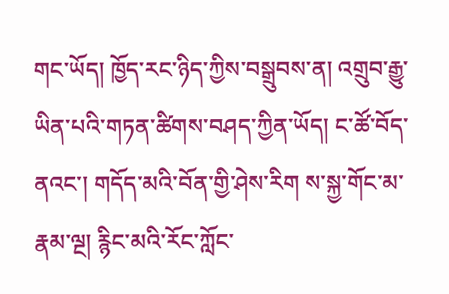གང་ཡོད། ཁྱོད་རང་ཉིད་ཀྱིས་བསྒྲུབས་ན། འགྲུབ་རྒྱུ་ཡིན་པའི་གཏན་ཚིགས་བཤད་ཀྱིན་ཡོད། ང་ཚོ་བོད་ནའང་། གདོད་མའི་བོན་གྱི་ཤེས་རིག ས་སྐྱ་གོང་མ་རྣམ་ལྔ། རྙིང་མའི་རོང་ཀློང་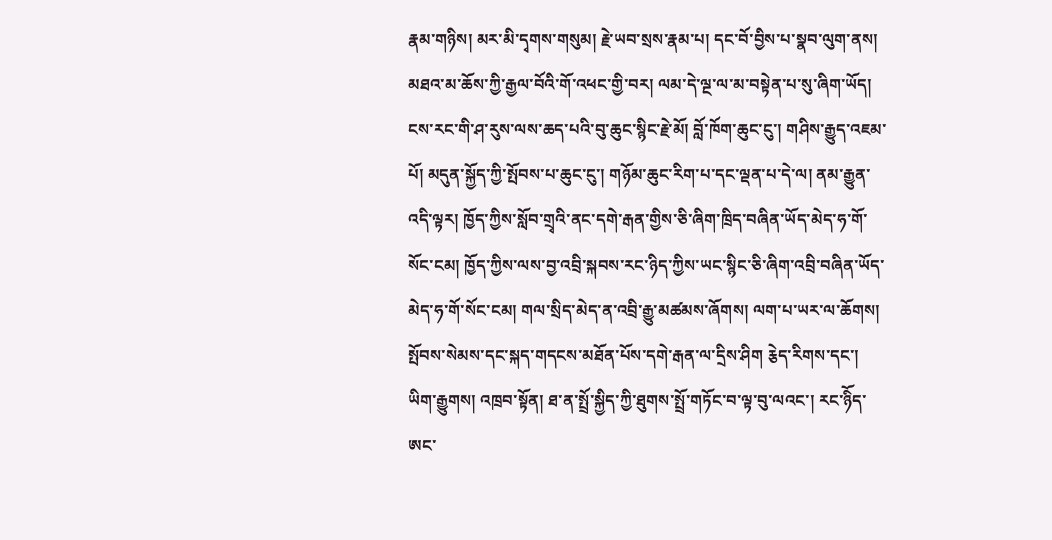རྣམ་གཉིས། མར་མི་དྭགས་གསུམ། རྗེ་ཡབ་སྲས་རྣམ་པ། དང་བོ་བྱིས་པ་སྣབ་ལུག་ནས། མཐའ་མ་ཆོས་ཀྱི་རྒྱལ་བོའི་གོ་འཕང་གྱི་བར། ལམ་དེ་ལྔ་ལ་མ་བསྟེན་པ་སུ་ཞིག་ཡོད། ངས་རང་གི་ཤ་རུས་ལས་ཆད་པའི་བུ་ཆུང་སྙིང་རྗེ་མོ། བློ་ཁོག་ཆུང་ངུ་། གཤིས་རྒྱུད་འཇམ་པོ། མདུན་སྐྱོད་ཀྱི་སྤོབས་པ་ཆུང་ངུ་། གཉོམ་ཆུང་རིག་པ་དང་ལྡན་པ་དེ་ལ། ནམ་རྒྱུན་འདི་ལྟར། ཁྱོད་ཀྱིས་སློབ་གྲྭའི་ནང་དགེ་རྒན་གྱིས་ཅི་ཞིག་ཁྲིད་བཞིན་ཡོད་མེད་ཧ་གོ་སོང་ངམ། ཁྱོད་ཀྱིས་ལས་བྱ་འབྲི་སྐབས་རང་ཉིད་ཀྱིས་ཡང་སྙིང་ཅི་ཞིག་འབྲི་བཞིན་ཡོད་མེད་ཧ་གོ་སོང་ངམ། གལ་སྲིད་མེད་ན་འབྲི་རྒྱུ་མཚམས་ཞོགས། ལག་པ་ཡར་ལ་ཆོགས། སྤོབས་སེམས་དང་སྐད་གདངས་མཐོན་པོས་དགེ་རྒན་ལ་དྲིས་ཤིག རྕེད་རིགས་དང་། ཡིག་རྒྱུགས། འཁྲབ་སྟོན། ཐ་ན་སྤྲོ་སྐྱིད་ཀྱི་ཐུགས་སྤྲོ་གཏོང་བ་ལྟ་བུ་ལའང་། རང་ཉིོད་ཨང་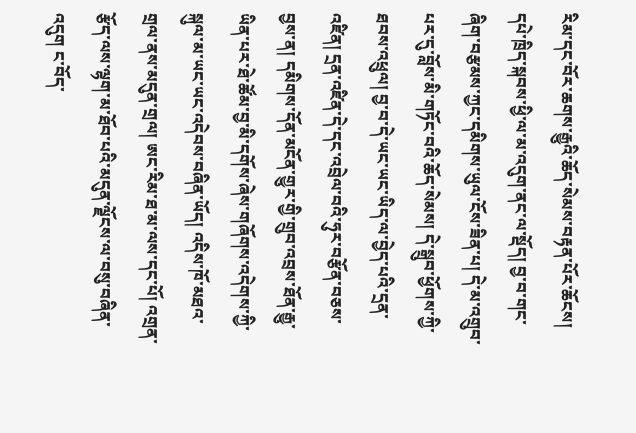རིམ་དང་བོར་ཆགས་རྒྱུའི་ཆོད་སེམས་བརྟན་པོར་ཆོངས། དཔེ་ཁྲིད་སྐབས་ཕྱི་ལ་མ་འདུག་ནང་ལ་སྡོད། བྱ་བ་གང་ཞིག་བརྩམས་ཀྱང་དམིགས་ཡུལ་ངོས་ཟིན་པ། དེ་མ་འགྲུབ་པར་དུ་བློས་མི་གཏོང་བའི་ཆོད་སེམས། དེ་སྒྲུབ་ཕྱོགས་ཀྱི་ཐབས་འཕྲུལ། བྱ་བ་དེ་ཡང་ཡང་ཡིད་ལ་བྱེད་པའི་དྲན་འཛིན། དྲན་འཛིན་དེ་དང་འབྲེལ་བའི་ཧུར་བརྩོན་བཅས་བྱས་ན། དམིགས་དོན་མངོན་གྱུར་གྱི་གྲུབ་འབྲས་ཐོན་རྒྱུ་ཡིན་པར་ཐེ་ཚོམ་བྱ་མི་དགོས་ཞེས་གཞོགས་འདེགས་ཀྱི་སྐུལ་མ་ཡང་ཡང་འདེབས་བཞིན་ཡོད། འདིས་ཁོ་མཐའ་གྲལ་ནས་མདུན་གྲལ། ཨང་རིམ་ཐ་མ་ལས་དང་པོ། འགྲན་རྩོད་ལས་ལྷག་མ་ཐོབ་པའི་མདུན་ལྗོངས་ལ་བསུ་བཞིན་འདུག ང་བོད་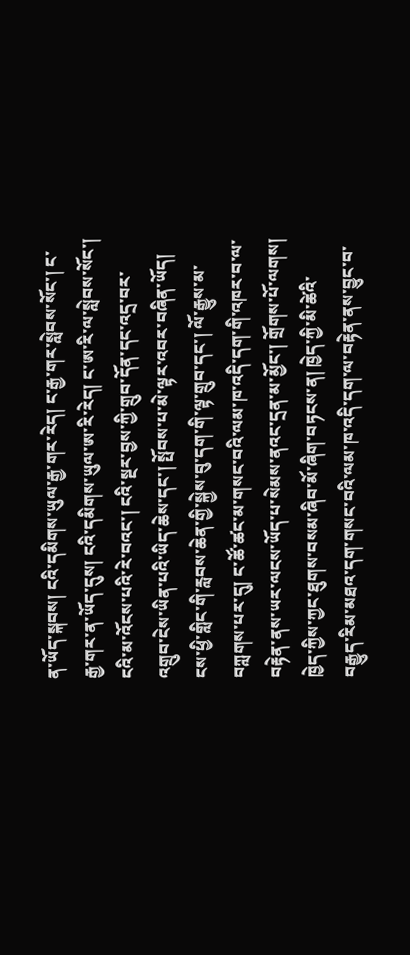ན་ཡོད་སྐབས། ངའི་དམིགས་ཡུལ་རྒྱ་གར་རེད། ང་རྒྱ་གར་སླེབས་སོང་། ང་རྒྱ་གར་ན་ཡོད་དུས། ངའི་དམིགས་ཡུལ་ཨ་རི་རེད། ང་ཨ་རི་ལ་སླེབས་སོང་། ངའི་མ་འོངས་པའི་རེ་བའང་། ངའི་སྔར་བྱས་ཀྱི་གྲུབ་དོན་དང་འདྲ་བར་འགྲུབ་ངེས་ཡིན་པའི་ཡིད་ཆེས་དང་། སྤོབས་པ་མེ་ལྟར་འབར་བཞིན་ཡོད། ངས་ཕྱི་གླིང་གི་རླབས་ཆེན་གྱི་སྐྱེས་བུ་དག་གི་ལྟ་གྲུབ་དང་། ལོ་རྒྱུས་མ་བཀླགས་པར་དུ། ང་ཚོ་ཚང་མ་གསང་བའི་ལམ་ཁ་འདི་དག་གི་འཁར་བ་ལ་བརྟེན་ནས་ཡར་ལངས་ཡོད་པ་སེམས་ནའང་དྲན་མ་མྱོང་། གྲོགས་པོ་ལགས། ཁྱེད་ཀྱིས་ཀྱང་ཐུགས་བསམ་ཞིབ་མོ་ཞིག་བཏངས་ན། ཁྱེད་ཀྱི་མི་ཚེའི་བརྒྱུད་རིམ་མཐའ་དག་གསང་བའི་ལམ་ཁ་འདི་དག་ལ་བརྟེན་ནས་བྱུང་བ་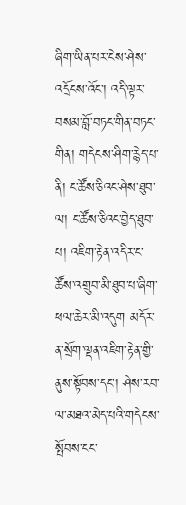ཞིག་ཡིན་པར་ངེས་ཤེས་འདྲོངས་འོང་། འདི་ལྟར་བསམ་བློ་བཏང་གིན་བཏང་གིན། གདེངས་ཤིག་རྙེད་པ་ནི། ང་ཚོས་ཅིའང་ཤེས་ཐུབ་ལ། ང་ཚོས་ཅིའང་བྱེད་ཐུབ་པ། འཇིག་རྟེན་འདིར་ང་ཚོས་འགྲུབ་མི་ཐུབ་པ་ཞིག་ཕལ་ཆེར་མི་འདུག མདོར་ན་སྲོག་ལྡན་འཇིག་རྟེན་གྱི་ནུས་སྟོབས་དང་། ཤེས་རབ་ལ་མཐའ་མེད་པའི་གདེངས་སྤོབས་ངང་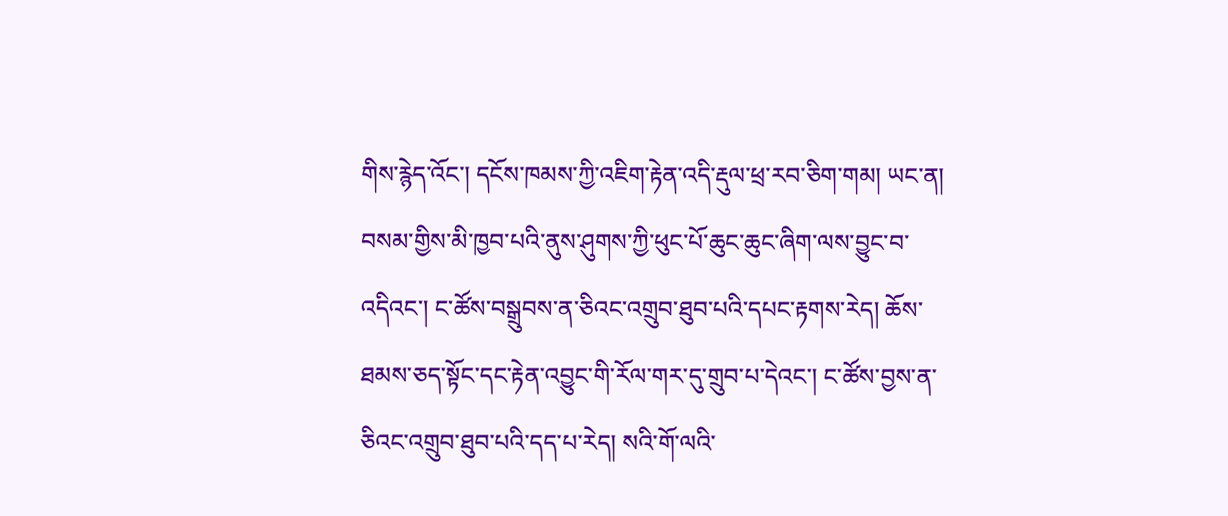གིས་རྙེད་འོང་། དངོས་ཁམས་ཀྱི་འཇིག་རྟེན་འདི་རྡུལ་ཕྲ་རབ་ཅིག་གམ། ཡང་ན། བསམ་གྱིས་མི་ཁྱབ་པའི་ནུས་ཤུགས་ཀྱི་ཕུང་པོ་ཆུང་ཆུང་ཞིག་ལས་བྱུང་བ་འདིའང་། ང་ཚོས་བསྒྲུབས་ན་ཅིའང་འགྲུབ་ཐུབ་པའི་དཔང་རྟགས་རེད། ཆོས་ཐམས་ཅད་སྟོང་དང་རྟེན་འབྱུང་གི་རོལ་གར་དུ་གྲུབ་པ་དེའང་། ང་ཚོས་བྱས་ན་ཅིའང་འགྲུབ་ཐུབ་པའི་དད་པ་རེད། སའི་གོ་ལའི་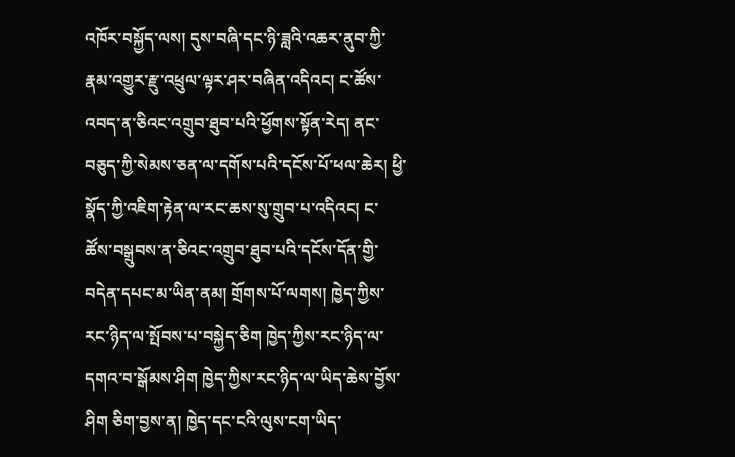འཁོར་བསྐྱོད་ལས། དུས་བཞི་དང་ཉི་ཟླའི་འཆར་ནུབ་ཀྱི་རྣམ་འགྱུར་རྫུ་འཕྲུལ་ལྟར་ཤར་བཞིན་འདིའང། ང་ཚོས་འབད་ན་ཅིའང་འགྲུབ་ཐུབ་པའི་ཕྱོགས་སྟོན་རེད། ནང་བཅུད་ཀྱི་སེམས་ཅན་ལ་དགོས་པའི་དངོས་པོ་ཕལ་ཆེར། ཕྱི་སྣོད་ཀྱི་འཇིག་རྟེན་ལ་རང་ཆས་སུ་གྲུབ་པ་འདིའང། ང་ཚོས་བསྒྲུབས་ན་ཅིའང་འགྲུབ་ཐུབ་པའི་དངོས་དོན་གྱི་བདེན་དཔང་མ་ཡིན་ནམ། གྲོགས་པོ་ལགས། ཁྱེད་ཀྱིས་རང་ཉིད་ལ་སྤོབས་པ་བསྐྱེད་ཅིག ཁྱེད་ཀྱིས་རང་ཉིད་ལ་དགའ་བ་སྒོམས་ཤིག ཁྱེད་ཀྱིས་རང་ཉིད་ལ་ཡིད་ཆེས་བྱོས་ཤིག ཅིག་བྱས་ན། ཁྱེད་དང་ངའི་ལུས་ངག་ཡིད་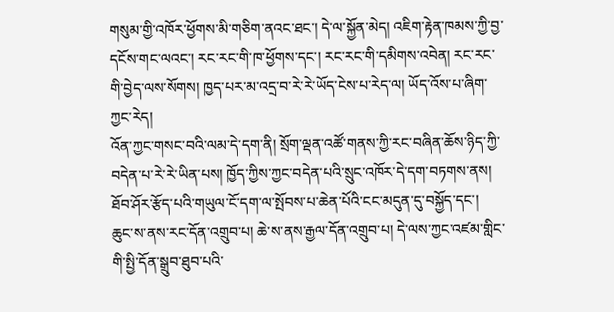གསུམ་གྱི་འཁོར་ཕྱོགས་མི་གཅིག་ནའང་ཐང་། དེ་ལ་སྐྱོན་མེད། འཇིག་རྟེན་ཁམས་ཀྱི་བྱ་དངོས་གང་ལའང་། རང་རང་གི་ཁ་ཕྱོགས་དང་། རང་རང་གི་དམིགས་འབེན། རང་རང་གི་བྱེད་ལས་སོགས། ཁྱད་པར་མ་འདྲ་བ་རེ་རེ་ཡོད་ངེས་པ་རེད་ལ། ཡོད་འོས་པ་ཞིག་ཀྱང་རེད།
འོན་ཀྱང་གསང་བའི་ལམ་དེ་དག་ནི། སྲོག་ལྡན་འཚོ་གནས་ཀྱི་རང་བཞིན་ཆོས་ཉིད་ཀྱི་བདེན་པ་རེ་རེ་ཡིན་པས། ཁྱོད་ཀྱིས་ཀྱང་བདེན་པའི་སྲུང་འཁོར་དེ་དག་བཏགས་ནས། ཐོབ་ཤོར་རྩོད་པའི་གཡུལ་ངོ་དག་ལ་སྤོབས་པ་ཆེན་པོའི་ངང་མདུན་དུ་བསྐྱོད་དང་།
ཆུང་ས་ནས་རང་དོན་འགྲུབ་པ། ཆེ་ས་ནས་རྒྱལ་དོན་འགྲུབ་པ། དེ་ལས་ཀྱང་འཛམ་གླིང་གི་སྤྱི་དོན་སྒྲུབ་ཐུབ་པའི་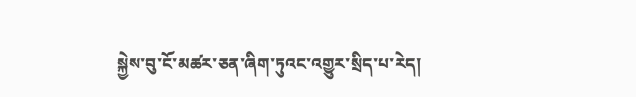སྐྱེས་བུ་ངོ་མཚར་ཅན་ཞིག་ཏུའང་འགྱུར་སྲིད་པ་རེད།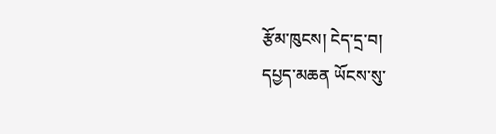རྩོམ་ཁུངས། ངེད་དྲ་བ།
དཔྱད་མཆན ཡོངས་སུ་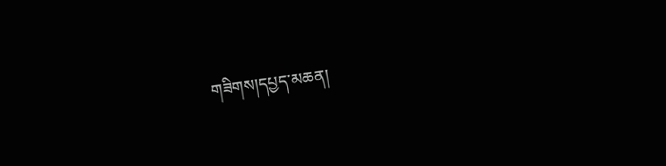གཟིགས།དཔྱད་མཆན།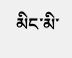མིང་མི་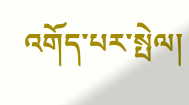འགོད་པར་སྤེལ།